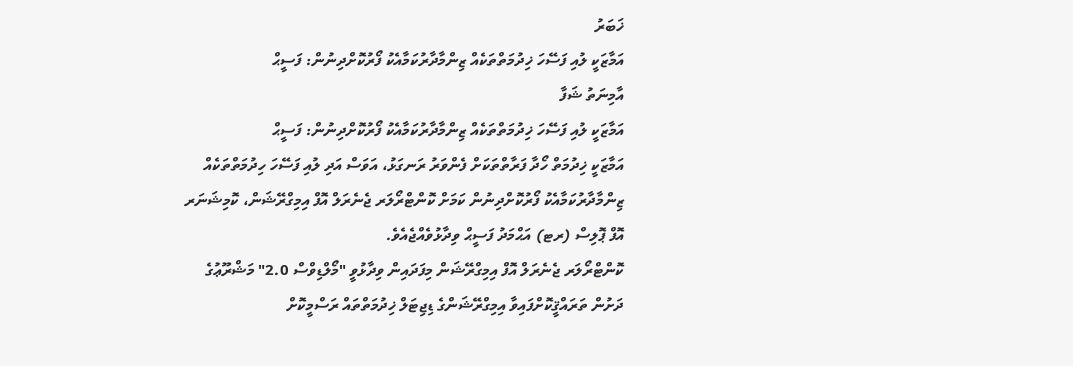ޚަބަރު
އަމާޒަކީ ލުއި ފަސޭހަ ޚިދުމަތްތަކެއް ޒިންމާދާރުކަމާއެކު ފޯރުކޮށްދިނުން: ފަސީޙް
އާމިނަތު ޝަފާ
އަމާޒަކީ ލުއި ފަސޭހަ ޚިދުމަތްތަކެއް ޒިންމާދާރުކަމާއެކު ފޯރުކޮށްދިނުން: ފަސީޙް
އަމާޒަކީ ޚިދުމަތް ހޯދާ ފަރާތްތަކަށް ފެންވަރު ރަނގަޅު، އަވަސް އަދި ލުއި ފަސޭހަ ހިދުމަތްތަކެއް ޒިންމާދާރުކަމާއެކު ފޯރުކޮށްދިނުން ކަމަށް ކޮންޓްރޯލަރ ޖެނެރަލް އޮފް އިމިގްރޭޝަން، ކޮމިޝަނަރ އޮފް ޕޮލިސް (ރޓ) އަޙްމަދު ފަސީޙް ވިދާޅުވެއްޖެއެވެ.
ކޮންޓްރޯލަރ ޖެނެރަލް އޮފް އިމިގްރޭޝަން މިފަދައިން ވިދާޅުވީ "މޯލްޑިވްސް 2.0" މަޝްރޫޢުގެ ދަށުން ތަރައްޤީކޮށްފައިވާ އިމިގްރޭޝަންގެ ޑިޖިޓަލް ޚިދުމަތްތައް ރަސްމީކޮށް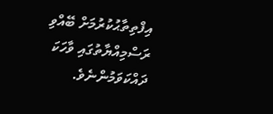އިފްތިތާޙުކުރުމަށް ބޭއްވި ރަސްމިއްޔާތުގައި ވާހަކަ ދައްކަވަމުންނެވެ.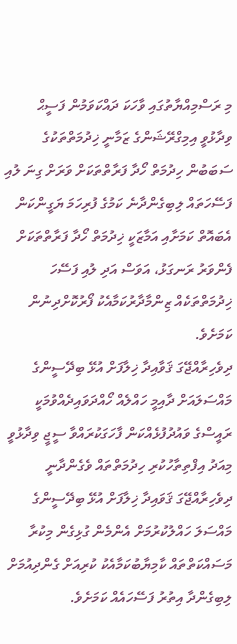މި ރަސްމިއްޔާތުގައި ވާހަކަ ދައްކަވަމުން ފަސީޙް ވިދާޅުވީ އިމިގްރޭޝަންގެ ޒަމާނީ ޚިދުމަތްތަކުގެ ސަބަބުން ހިދުމަތް ހޯދާ ފަރާތްތަކަށް ވަރަށް ގިނަ ލުއި ފަސޭހަތައް ލިބިގެންދާނެ ކަމުގެ ފުރިހަމަ ޔަގީންކަން އެބައޮތް ކަމަށާއި އަމާޒަކީ ޚިދުމަތް ހޯދާ ފަރާތްތަކަށް ފެންވަރު ރަނގަޅު، އަވަސް އަދި ލުއި ފަސޭހަ ޚިދުމަތްތަކެއް ޒިންމާދާރުކަމާއެކު ފޯރުކޮށްދިނުން ކަމަށެވެ.
ދިވެހިރާއްޖޭގަ ޤަވާއިދާ ޚިލާފަށް އުޅޭ ބިދޭސީންގެ މައްސަލައަށް ދާއިމީ ހައްލެއް ހޯއްދަވައިދެއްވުމަކީ ރައީސްގެ ވައުދުފުޅެއްކަން ފާހަގަކުރައްވާ ސީޖީ ވިދާޅުވީ މިއަދު އިފްތިތާހުކުރި ހިދުމަތްތައް ވެގެންދާނީ ދިވެހިރާއްޖޭގަ ޤަވައިދާ ޚިލާފަށް އުޅޭ ބިދޭސީންގެ މައްސަލަ ހައްލުކުރުމަށް އެންމެން ގުޅިގެން މިކުރާ މަސައްކަތްތައް ކާމިޔާބުކަމާއެކު ކުރިއަށް ގެންދިއުމަށް ލިބިގެންދާ އިތުރު ފަސޭހައެއް ކަމަށެވެ.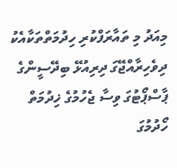މިއަދު މި ތައާރަފްކުރި ހިދުމަތްތަކާއެކު ދިވެހިރާއްޖޭގަ ދިރިއުޅޭ ބިދޭސީންގެ ޕާސްޕޯޓުގަ ވިސާ ޖެހުމުގެ ޚިދުމަތް ހޯދުމުގަ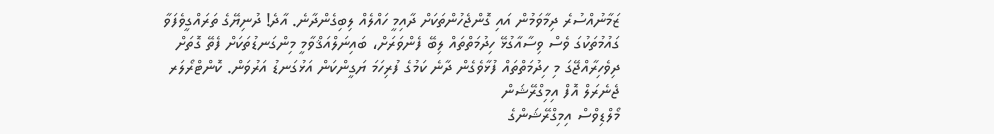ޒަމާނުއްސުރެ ދިމާވަމުން އައި ގޮންޖެހުންތަކަށް ދާއިމީ ހައްލެއް ލިބިގެންދާނެ. އާދެ! ދުނިޔޭގެ ތަރައްގީވެފަވާ ގައުމުތަކުގަ ވެސް ވިސާއާގުޅޭ ހިދުމަތްތައް ލިބޭ ފެންވަރަށް، ބައިނަލްއަޤްވާމީ މިންގަނޑުތަކަށް ފެތޭ ގޮތަށް ދިވެހިރާއްޖޭގަ މި ހިދުމަތްތައް ފުޅާވެގެން ދާނެ ކަމުގެ ފުރިހަމަ ޔަގީންކަން އަޅުގަނޑު އަރުވަން. ކޮންޓްރޯލަރ ޖެނެރަލް އޮފް އިމިގްރޭޝަން
މޯލްޑިވްސް އިމިގްރޭޝަންގެ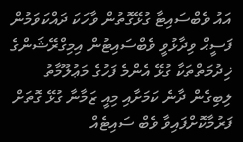އައު ވެބްސައިޓާ ގުޅޭގޮތުން ވާހަކަ ދައްކަވަމުން ފަސީޙް ވިދާޅުވީ ވެބްސައިޓުން އިމިގްރޭޝަންގެ ޚިދުމަތްތަކާ ގުޅޭ އެންމެ ފަހުގެ މަޢުލޫމާތު ލިބިގެން ދާނެ ކަމަށާއި މިއީ ޒަމާނާ ގުޅޭ ގޮތަށް ފަރުމާކޮށްފައިވާ ވެބް ސައިޓެއް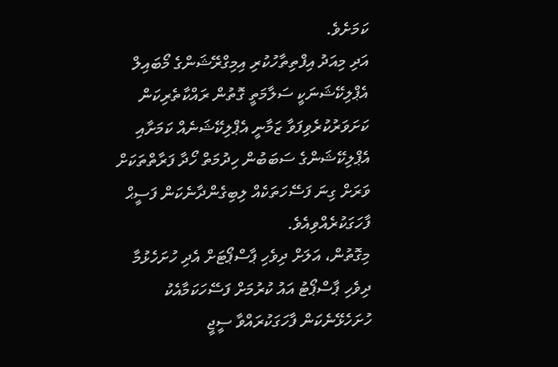ކަމަށެވެ.
އަދި މިއަދު އިފްތިތާހުކުރި އިމިގްރޭޝަންގެ މޯބައިލް އެޕްލިކޭޝަނަކީ ސަލާމަތީ ގޮތުން ރައްކާތެރިކަން ކަށަވަރުކުރެވިފަވާ ޒަމާނީ އެޕްލިކޭޝަނެއް ކަމަށާއި އެޕްލިކޭޝަންގެ ސަބަބުން ހިދުމަތް ހޯދާ ފަރާތްތަކަށް ވަރަށް ގިނަ ފަސޭހަތަކެއް ލިބިގެންދާނެކަން ފަސީޙް ފާހަގަކުރެއްވިއެވެ.
މިގޮތުން، އަލަށް ދިވެހި ޕާސްޕޯޓަށް އެދި ހުށަހެޅުމާ ދިވެހި ޕާސްޕޯޓު އައު ކުރުމަށް ފަސޭހަކަމާއެކު ހުށަހެޅޭނެކަން ފާހަގަކުރައްވާ ސީޖީ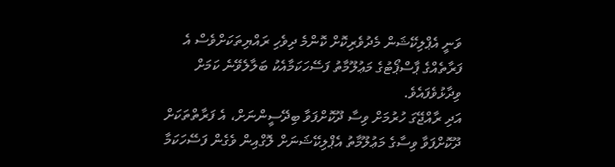ވަނީ އެޕްލިކޭޝަން މެދުވެރިކޮށް ކޮންމެ ދިވެހި ރައްޔިތަކަށްވެސް އެ ފަރާތެއްގެ ޕާސްޕޯޓުގެ މަޢުލޫމާތު ފަސޭހަކަމާއެކު ބަލާލެވޭނެ ކަމަށް ވިދާޅުވެފައެވެ.
އަދި ރާއްޖޭގަ ހުރުމަށް ވިސާ ދޫކޮށްފަވާ ބިދޭސީންނަށް، އެ ފަރާތްތަކަށް ދޫކޮށްފަވާ ވިސާގެ މަޢުލޫމާތު އެޕްލިކޭޝަނަށް ލޮގްއިން ވެގެން ފަސޭހަކަމާ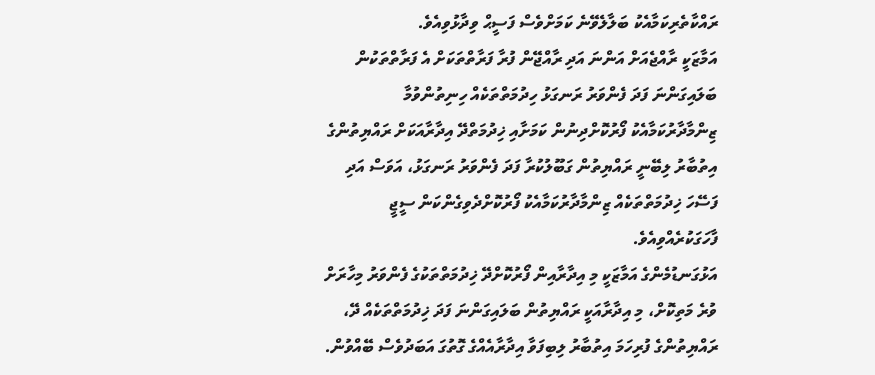ރައްކާތެރިކަމާއެކު ބަލާލެވޭނެ ކަމަށްވެސް ފަސީޙް ވިދާޅުވިއެވެ.
އަމާޒަކީ ރާއްޖެއަށް އަންނަ އަދި ރާއްޖޭން ފުރާ ފަރާތްތަކަށް އެ ފަރާތްތަކުން ބަލައިގަންނަ ފަދަ ފެންވަރު ރަނގަޅު ހިދުމަތްތަކެއް ހިނިތުންވުމާ ޒިންމާދާރުކަމާއެކު ފޯރުކޮށްދިނުން ކަމަށާއި ޚިދުމަތްދޭ އިދާރާއަކަށް ރައްޔިތުންގެ އިތުބާރު ލިބޭނީ ރައްޔިތުން ގަބޫލުކުރާ ފަދަ ފެންވަރު ރަނގަޅު، އަވަސް އަދި ފަސޭހަ ޚިދުމަތްތަކެއް ޒިންމާދާރުކަމާއެކު ފޯރުކޮށްދެވިގެންކަން ސީޖީ ފާހަގަކުރެއްވިއެވެ.
އަޅުގަނޑުމެންގެ އަމާޒަކީ މި އިދާރާއިން ފޯރުކޮށްދޭ ޚިދުމަތްތަކުގެ ފެންވަރު މިހާރަށް ވުރެ މަތިކޮށް، މި އިދާރާއަކީ ރައްޔިތުން ބަލައިގަންނަ ފަދަ ޚިދުމަތްތަކެއް ދޭ، ރައްޔިތުންގެ ފުރިހަމަ އިތުބާރު ލިބިފަވާ އިދާރާއެއްގެ ގޮތުގަ އަބަދުވެސް ބޭއްވުން.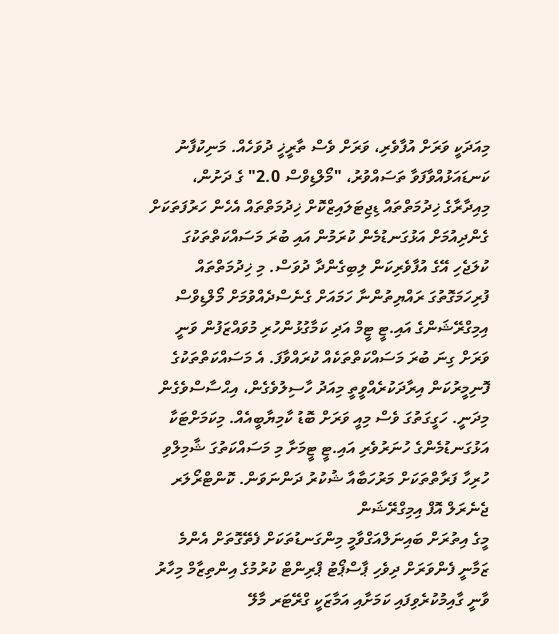މިއަދަކީ ވަރަށް އުފާވެރި، ވަރަށް ވެސް ތާރީޚީ ދުވަހެއް. މަނިކުފާނު ކަނޑައަޅުއްވާފަވާ ތަސައްވުރު، "މޯލްޑިވްސް 2.0" ގެ ދަށުން، މިއިދާރާގެ ޚިދުމަތްތައް ޑިޖިޓަލައިޒްކޮށް ޚިދުމަތްތައް އެހެން ހަރުފަތަކަށް ގެންދިއުމަށް އަޅުގަނޑުމެން ކުރަމުން އައި ބުރަ މަސައްކަތްތަކުގަ ކުލަޖެހި އޭގެ އުފާވެރިކަން ލިބިގެންދާ ދުވަސް. މި ޚިދުމަތްތައް ފުރިހަމަގޮތުގަ ރައްޔިތުންނާ ހަމައަށް ގެނެސްދެއްވުމަށް މޯލްޑިވްސް އިމިގްރޭޝަންގެ އައި.ޓީ ޓީމް އަދި ކަމާގުޅުންހުރި މުވައްޒަފުން ވަނީ ވަރަށް ގިނަ ބުރަ މަސައްކަތްތަކެއް ކުރައްވާފަ. އެ މަސައްކަތްތަކުގެ ފޮނިމީރުކަން އިރާދަކުރެއްވީތީ މިއަދު ހާސިލުވެގެން، އިޙްސާސްވެގެން މިދަނީ. ހަގީގަތުގަ ވެސް މިއީ ވަރަށް ބޮޑު ކާމިޔާބީއެއް. މިކަމަށްޓަކާ އަޅުގަނޑުމެންގެ ހުނަރުވެރި އައި.ޓީ ޓީމަށާ މި މަސައްކަތުގަ ޝާމިލްވި ހުރިހާ ފަރާތްތަކަށް މަރުހަބާއާ ޝުކުރު ދަންނަވަން. ކޮންޓްރޯލަރ ޖެނެރަލް އޮފް އިމިގްރޭޝަން
މީގެ އިތުރަށް ބައިނަލްއަގްވާމީ މިންގަނޑުތަކަށް ފެތޭގޮތަށް އެންމެ ޒަމާނީ ފެންވަރަށް ދިވެހި ޕާސްޕޯޓު ޕްރިންޓް ކުރުމުގެ އިންތިޒާމް މިހާރު ވާނީ ގާއިމުކުރެވިފައި ކަމަށާއި އަމާޒަކީ ގްރޭޓަރ މާލޭ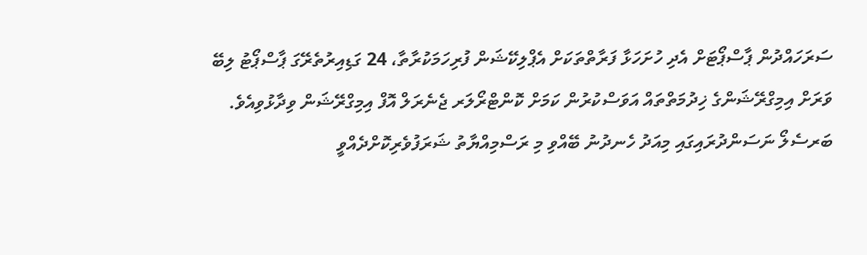ސަރަހައްދުން ޕާސްޕޯޓަށް އެދި ހުށަހަޅާ ފަރާތްތަކަށް އެޕްލިކޭޝަން ފުރިހަމަކުރާތާ، 24 ގަޑިއިރުތެރޭގަ ޕާސްޕޯޓު ލިބޭ ވަރަށް އިމިގްރޭޝަންގެ ޚިދުމަތްތައް އަވަސްކުރުން ކަމަށް ކޮންޓްރޯލަރ ޖެނެރަލް އޮފް އިމިގްރޭޝަން ވިދާޅުވިއެވެ.
ބަރސެލޯ ނަސަންދުރައިގައި މިއަދު ހެނދުނު ބޭއްވި މި ރަސްމިއްޔާތު ޝަރަފުވެރިކޮށްދެއްވީ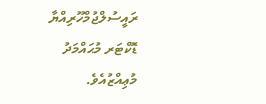ރައީސުލްޖުމްހޫރިއްޔާ ޑޮކްޓަރ މުޙައްމަދު މުޢިއްޒުއެވެ.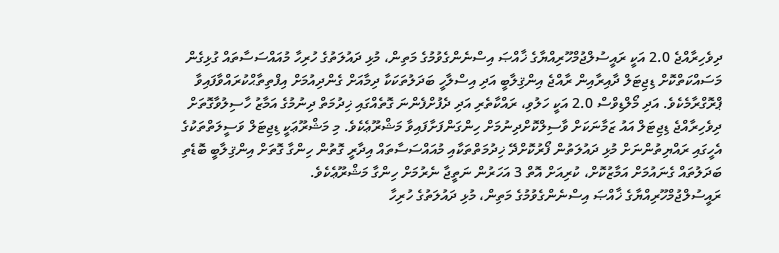ދިވެހިރާއްޖެ 2.0 އަކީ ރައީސުލްޖުމްހޫރިއްޔާގެ ޚާއްޞަ އިސްނެންގެވުމުގެ މަތިން، މުޅި ދައުލަތުގެ ހުރިހާ މުއައްސަސާތައް ގުޅިގެން މަސައްކަތްކޮށް ޑިޖިޓަލް ދާއިރާއިން ރާއްޖެ އިންޤިލާބީ އަދި އިސްލާހީ ބަދަލުތަކަކާ ދިމާއަށް ގެންދިއުމަށް އިފްތިތާޙްކުރައްވާފައިވާ ޕްރޮގްރާމެކެވެ. އަދި މޯލްޑިވްސް 2.0 އަކީ ހަލުވި، ރައްކާތެރި އަދި ދެފުށްފެންނަ ގޮތެއްގައި ޚިދުމަތް ދިނުމުގެ އަމާޒު ހާސިލުވާގޮތަށް ދިވެހިރާއްޖެ ޑިޖިޓަލް އައު ޒަމާނަކަށް ވާސިލްކޮށްދިނުމަށް ހިންގަންފަށާފައިވާ މަޝްރޫޢެކެވެ. މި މަޝްރޫޢަކީ ޑިޖިޓަލް ވަސީލަތްތަކުގެ އެހީގައި ރައްޔިތުންނަށް މުޅި ދައުލަތުން ފޯރުކޮށްދޭ ޚިދުމަތްތަކާއި މުއައްސަސާތައް އިދާރީ ގޮތުން ހިންގާ ގޮތަށް އިންޤިލާބީ ބޮޑެތި ބަދަލުތައް ގެނައުމަށް އަމާޒުކޮށް، ކުރިއަށް އޮތް 3 އަހަރުން ނަތީޖާ ނެރުމަށް ހިންގާ މަޝްރޫޢެކެވެ.
ރައީސުލްޖުމްހޫރިއްޔާގެ ޚާއްޞަ އިސްނެންގެވުމުގެ މަތިން، މުޅި ދައުލަތުގެ ހުރިހާ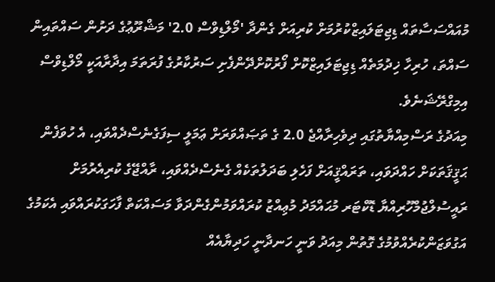މުއައްސަސާތައް ޑިޖިޓަލައިޒްކުރުމަށް ކުރިއަށް ގެންދާ 'މޯލްޑިވްސް 2.0' މަޝްރޫޢުގެ ދަށުން ސައްތައިން ސައްތަ، ހުރިހާ ޚިދުމަތެއް ޑިޖިޓަލައިޒްކޮށް ފޯރުކޮށްދޭންފެށި ސަރުކާރުގެ ފުރަތަމަ އިދާރާއަކީ މޯލްޑިވްސް އިމިގްރޭޝަނެވެ.
މިއަދުގެ ރަސްމިއްޔާތުގައި ދިވެހިރާއްޖެ 2.0 ގެ ތަޞައްވަރަށް ޢަމަލީ ސިފަގެނެސްދެއްވައި، އެ ހުވަފެން ޙަޤީޤަތަކަށް ހައްދަވައި، ތަރައްޤީއަށް ފަހެލި ބަދަލުތަކެއް ގެނެސްދެއްވައި، ރާއްޖޭގެ ކުރިއެރުމަށް ރައީސުލްޖުމްހޫރިއްޔާ ޑޮކްޓަރ މުޙައްމަދު މުޢިއްޒު ކުރައްވަމުންގެންދަވާ މަސައްކަތް ފާހަގަކުރައްވައި އެކަމުގެ އަގުވަޒަންކުރެއްވުމުގެ ގޮތުން މިއަދު ވަނީ ހަނދާނީ ހަދިޔާއެއް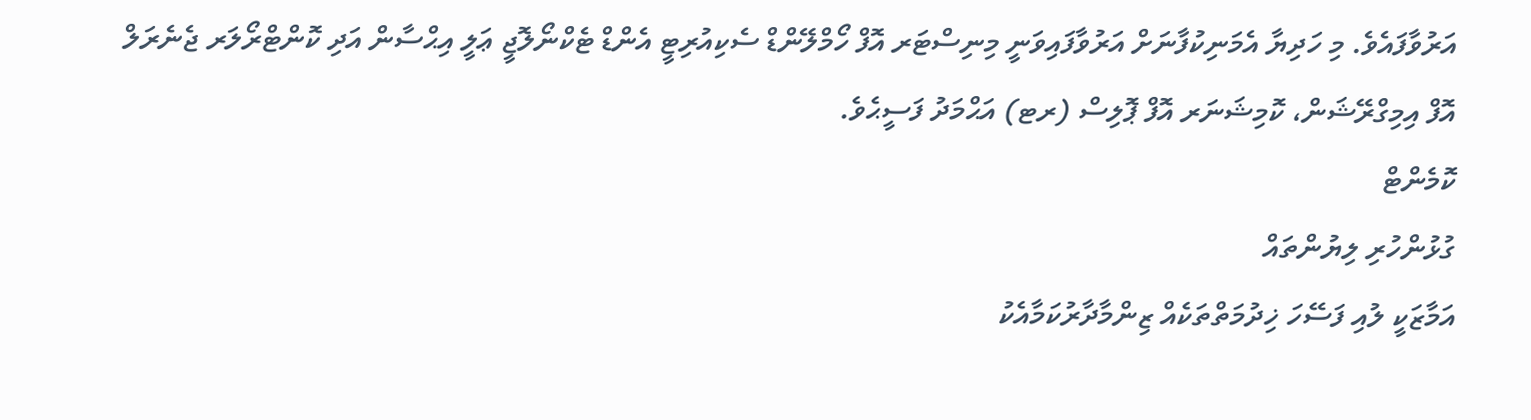އަރުވާފައެވެ. މި ހަދިޔާ އެމަނިކުފާނަށް އަރުވާފައިވަނީ މިނިސްޓަރ އޮފް ހޯމްލޭންޑް ސެކިއުރިޓީ އެންޑް ޓެކްނޯލޮޖީ ޢަލީ އިޙްސާން އަދި ކޮންޓްރޯލަރ ޖެނެރަލް އޮފް އިމިގްރޭޝަން، ކޮމިޝަނަރ އޮފް ޕޮލިސް (ރޓ) އަޙްމަދު ފަސީޙެވެ.
ކޮމެންޓް
ގުޅުންހުރި ލިޔުންތައް
އަމާޒަކީ ލުއި ފަސޭހަ ޚިދުމަތްތަކެއް ޒިންމާދާރުކަމާއެކު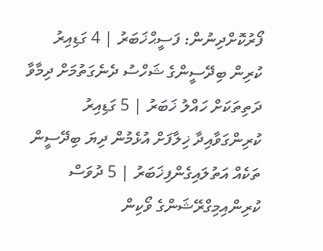ފޯރުކޮށްދިނުން: ފަސީޙްޚަބަރު | 4 ގަޑިއިރު ކުރިން ބިދޭސީންގެ ޝަހްސު ދެނެގަތުމަށް ދިމާވާ ދަތިތަކަށް ހައްލު ޚަބަރު | 5 ގަޑިއިރު ކުރިންގަވާއިދާ ޚިލާފަށް އުޅެމުން ދިޔަ ބިދޭސީން ތަކެއް އަތުލައިގެންފިޚަބަރު | 5 ދުވަސް ކުރިންއިމިގްރޭޝަންގެ ވޯކިން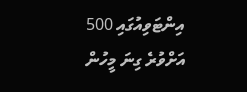އިންޓަވިއުގައި 500 އަށްވުރެ ގިނަ މީހުން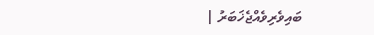ބައިވެރިވެއްޖެޚަބަރު |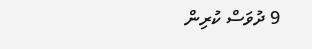9 ދުވަސް ކުރިން